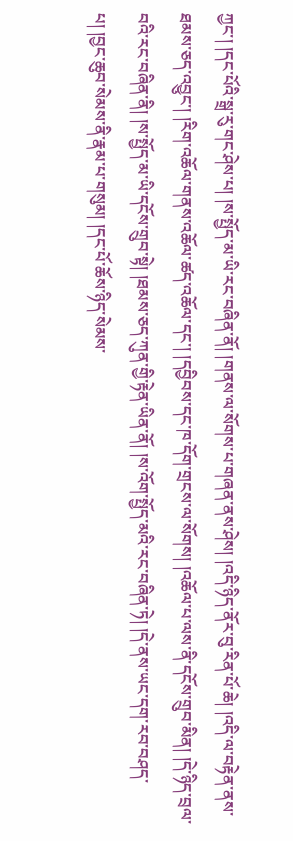ཀྱང་། །དང་པོའི་སྒྲ་རུ་གང་ཤེས་པ། །ས་སྤྱོད་མ་ཡི་རང་བཞིན་ནོ། །གནས་ལ་སོགས་པ་གཞན་ནས་ཤེས། །འདི་ཉིད་ནོར་བུ་རིན་པོ་ཆེ། །འདི་ལ་བརྟེན་ནས་ཐམས་ཅད་འབྱུང་། །རིག་འཆོལ་གནས་འཆོལ་ཚད་འཆོལ་དང་། །དབྱིབས་དང་ཁ་དོག་གྲངས་ལ་སོགས། །འཆོལ་པ་ལས་ནི་དངོས་གྲུབ་མིན། །དེ་ཉིད་བྲལ་བའི་རང་བཞིན་ནི། །ས་སྤྱོད་མ་ཡི་དངོས་གྲུབ་སྟེ། །ཐམས་ཅད་ཀུན་གྱི་རྟེན་ཡིན་ནོ། །ས་འོག་སྤྱོད་མའི་རང་བཞིན་ཏེ། །དེ་ནས་ཡང་དག་རབ་བཤད་པ། །བྱང་ཆུབ་སེམས་ནི་རྣམ་པ་གསུམ། །དང་པོ་ཆོས་ཉིད་སེམས་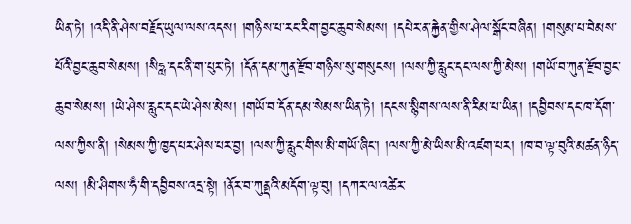ཡིན་ཏེ། །འདི་ནི་ཤེས་བརྗོད་ཡུལ་ལས་འདས། །གཉིས་པ་རང་རིག་བྱང་ཆུབ་སེམས། །དཔེར་ན་རྐྱེན་གྱིས་ཤེལ་སྒོང་བཞིན། །གསུམ་པ་བེམས་པོའི་བྱང་ཆུབ་སེམས། །སིཧླ་དང་ནི་ག་པུར་ཏེ། །དོན་དམ་ཀུན་རྫོབ་གཉིས་སུ་གསུངས། །ལས་ཀྱི་རླུང་དང་ལས་ཀྱི་མེས། །གཡོ་བ་ཀུན་རྫོབ་བྱང་ཆུབ་སེམས། །ཡེ་ཤེས་རླུང་དང་ཡེ་ཤེས་མེས། །གཡོ་བ་དོན་དམ་སེམས་ཡིན་ཏེ། །དངས་སྙིགས་ལས་ནི་རིམ་པ་ཡིན། །དབྱིབས་དང་ཁ་དོག་ལས་ཀྱིས་ནི། །སེམས་ཀྱི་ཁྱད་པར་ཤེས་པར་བྱ། །ལས་ཀྱི་རླུང་གིས་མི་གཡོ་ཞིང་། །ལས་ཀྱི་མེ་ཡིས་མི་འཛག་པར། །ཁ་བ་ལྟ་བུའི་མཚན་ཉིད་ལས། །མི་ཤིགས་ཧྃ་གི་དབྱིབས་འདྲ་སྟེ། །ནོར་བ་ཀུནྡའི་མདོག་ལྟ་བུ། །དཀར་ལ་འཚེར་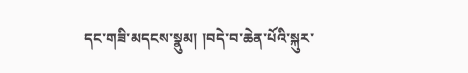དང་གཟི་མདངས་སྣུམ། །བདེ་བ་ཆེན་པོའི་སྐུར་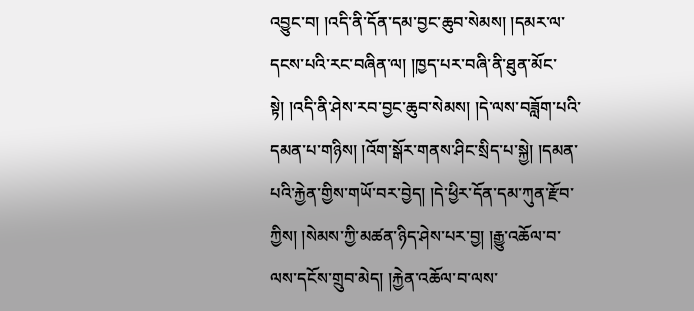འབྱུང་བ། །འདི་ནི་དོན་དམ་བྱང་ཆུབ་སེམས། །དམར་ལ་དངས་པའི་རང་བཞིན་ལ། །ཁྱད་པར་བཞི་ནི་ཐུན་མོང་སྟེ། །འདི་ནི་ཤེས་རབ་བྱང་ཆུབ་སེམས། །དེ་ལས་བཟློག་པའི་དམན་པ་གཉིས། །འོག་སྒོར་གནས་ཤིང་སྲིད་པ་སྐྱེ། །དམན་པའི་རྐྱེན་གྱིས་གཡོ་བར་བྱེད། །དེ་ཕྱིར་དོན་དམ་ཀུན་རྫོབ་ཀྱིས། །སེམས་ཀྱི་མཚན་ཉིད་ཤེས་པར་བྱ། །རྒྱུ་འཆོལ་བ་ལས་དངོས་གྲུབ་མེད། །རྐྱེན་འཆོལ་བ་ལས་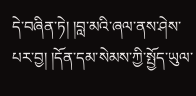དེ་བཞིན་ཏེ། །བླ་མའི་ཞལ་ནས་ཤེས་པར་བྱ། །དོན་དམ་སེམས་ཀྱི་སྤྱོད་ཡུལ་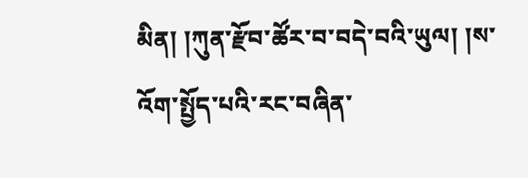མིན། །ཀུན་རྫོབ་ཚོར་བ་བདེ་བའི་ཡུལ། །ས་འོག་སྤྱོད་པའི་རང་བཞིན་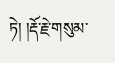ཏེ། །རྡོ་རྗེ་གསུམ་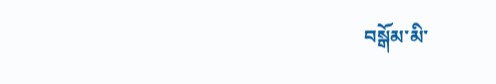བསྒོམ་མི་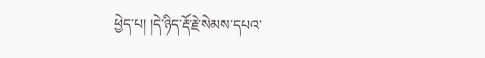ཕྱེད་པ། །དེ་ཉིད་རྡོ་རྗེ་སེམས་དཔའ་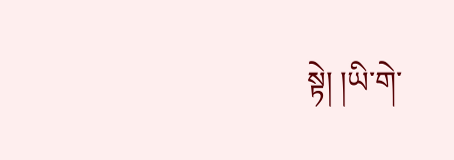སྟེ། །ཡི་གེ་